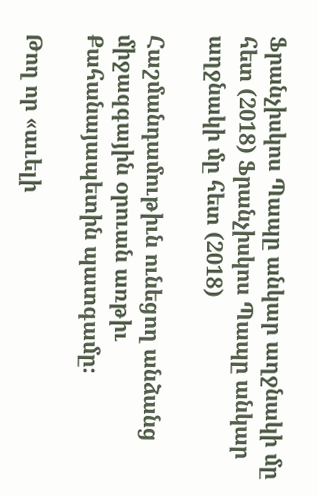Ֆրանչիսկոս Պապը անկար աղջնակի մը հետ (2018) Ֆրանչիսկոս Պապը անկար աղջնակի մը հետ (2018)

Հաշմանդամութիւն ունեցող անձանց միջազգային օրուան առթիւ Քահանայապետին պատգամը։

Թող որ «աւելի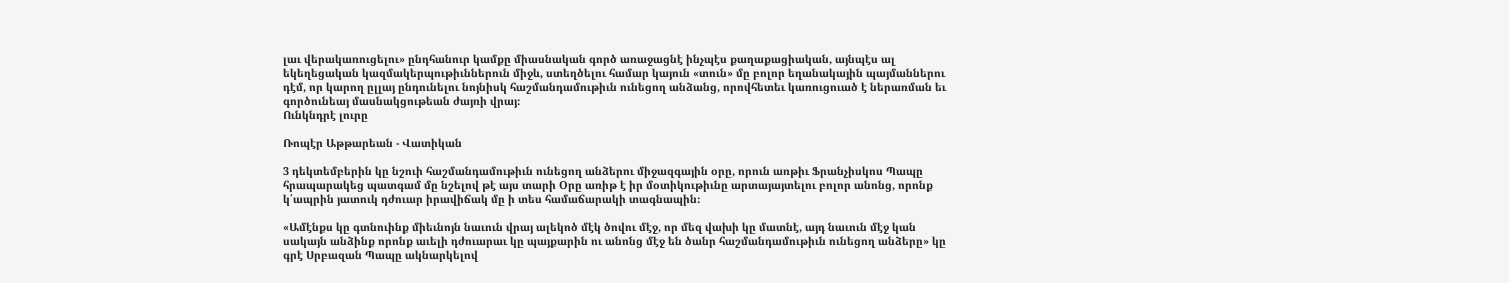լաւ վերակառուցելու» ընդհանուր կամքը միասնական գործ առաջացնէ ինչպէս քաղաքացիական, այնպէս ալ եկեղեցական կազմակերպութիւններուն միջև, ստեղծելու համար կայուն «տուն» մը բոլոր եղանակային պայմաններու դէմ, որ կարող ըլլայ ընդունելու նոյնիսկ հաշմանդամութիւն ունեցող անձանց, որովհետեւ կառուցուած է ներառման եւ գործունեայ մասնակցութեան ժայռի վրայ։
Ունկնդրէ լուրը

Ռոպէր Աթթարեան - Վատիկան

3 դեկտեմբերին կը նշուի հաշմանդամութիւն ունեցող անձերու միջազգային օրը, որուն առթիւ Ֆրանչիսկոս Պապը հրապարակեց պատգամ մը նշելով թէ այս տարի Օրը առիթ է իր մօտիկութիւնը արտայայտելու բոլոր անոնց, որոնք կ՛ապրին յատուկ դժուար իրավիճակ մը ի տես համաճարակի տագնապին։

«Ամէնքս կը գտնուինք միեւնոյն նաւուն վրայ ալեկոծ մէկ ծովու մէջ, որ մեզ վախի կը մատնէ, այդ նաւուն մէջ կան սակայն անձինք որոնք աւելի դժուարաւ կը պայքարին ու անոնց մէջ են ծանր հաշմանդամութիւն ունեցող անձերը» կը գրէ Սրբազան Պապը ակնարկելով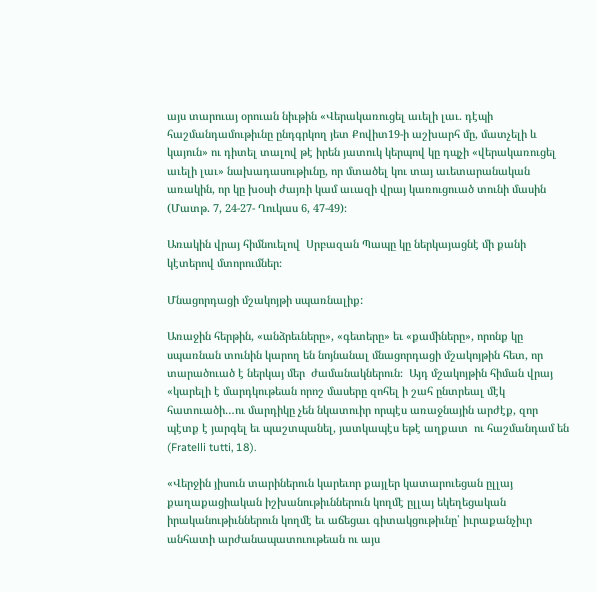այս տարուայ օրուան նիւթին «Վերակառուցել աւելի լաւ. դէպի հաշմանդամութիւնը ընդգրկող յետ Քովիտ19-ի աշխարհ մը, մատչելի և կայուն» ու դիտել տալով թէ իրեն յատուկ կերպով կը դպչի «վերակառուցել աւելի լաւ» նախադասութիւնը, որ մտածել կու տայ աւետարանական առակին, որ կը խօսի ժայռի կամ աւազի վրայ կառուցուած տունի մասին (Մատթ. 7, 24-27- Ղուկաս 6, 47-49)։

Առակին վրայ հիմնուելով  Սրբազան Պապը կը ներկայացնէ մի քանի կէտերով մտորումներ։

Մնացորդացի մշակոյթի սպառնալիք:

Առաջին հերթին, «անձրեւները», «գետերը» եւ «քամիները», որոնք կը սպառնան տունին կարող են նոյնանալ մնացորդացի մշակոյթին հետ, որ տարածուած է ներկայ մեր  ժամանակներուն։  Այդ մշակոյթին հիման վրայ «կարելի է մարդկութեան որոշ մասերը զոհել ի շահ ընտրեալ մէկ հատուածի…ու մարդիկը չեն նկատուիր որպէս առաջնային արժէք, զոր պէտք է յարգել եւ պաշտպանել, յատկապէս եթէ աղքատ  ու հաշմանդամ են (Fratelli tutti, 18).

«Վերջին յիսուն տարիներուն կարեւոր քայլեր կատարուեցան ըլլայ քաղաքացիական իշխանութիւններուն կողմէ ըլլայ եկեղեցական իրականութիւններուն կողմէ եւ աճեցաւ գիտակցութիւնը՝ իւրաքանչիւր անհատի արժանապատուութեան ու այս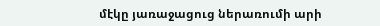մէկը յառաջացուց ներառումի արի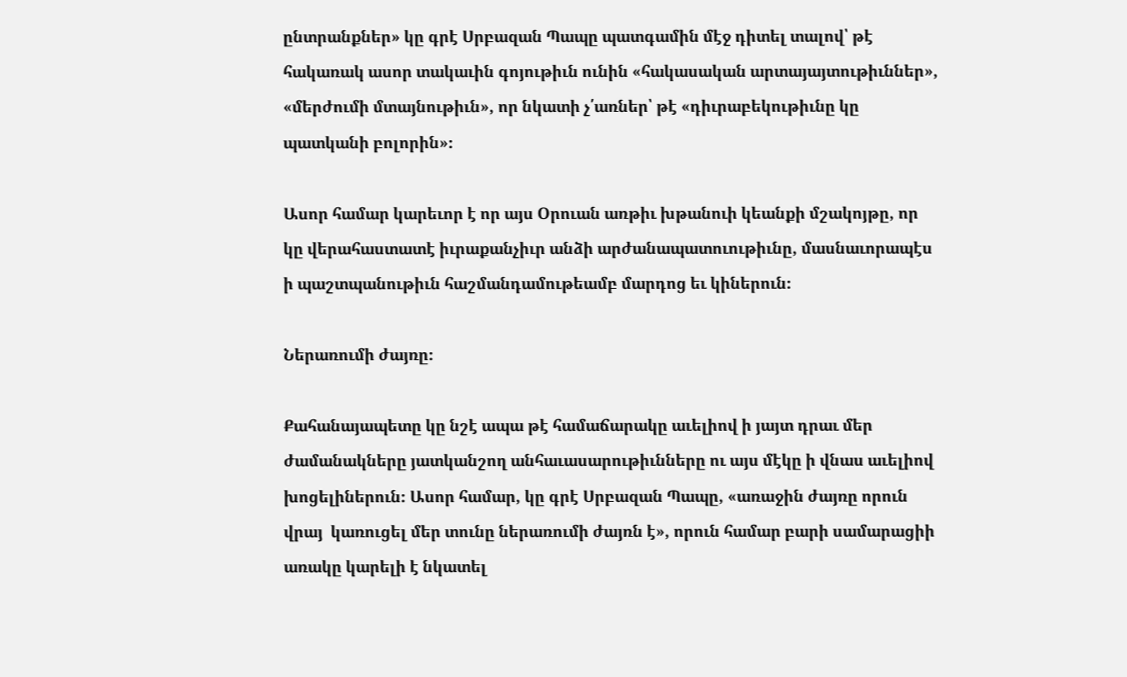ընտրանքներ» կը գրէ Սրբազան Պապը պատգամին մէջ դիտել տալով՝ թէ հակառակ ասոր տակաւին գոյութիւն ունին «հակասական արտայայտութիւններ», «մերժումի մտայնութիւն», որ նկատի չ՛առներ՝ թէ «դիւրաբեկութիւնը կը պատկանի բոլորին»։

Ասոր համար կարեւոր է որ այս Օրուան առթիւ խթանուի կեանքի մշակոյթը, որ  կը վերահաստատէ իւրաքանչիւր անձի արժանապատուութիւնը, մասնաւորապէս ի պաշտպանութիւն հաշմանդամութեամբ մարդոց եւ կիներուն։

Ներառումի ժայռը։

Քահանայապետը կը նշէ ապա թէ համաճարակը աւելիով ի յայտ դրաւ մեր ժամանակները յատկանշող անհաւասարութիւնները ու այս մէկը ի վնաս աւելիով խոցելիներուն։ Ասոր համար, կը գրէ Սրբազան Պապը, «առաջին ժայռը որուն վրայ  կառուցել մեր տունը ներառումի ժայռն է», որուն համար բարի սամարացիի առակը կարելի է նկատել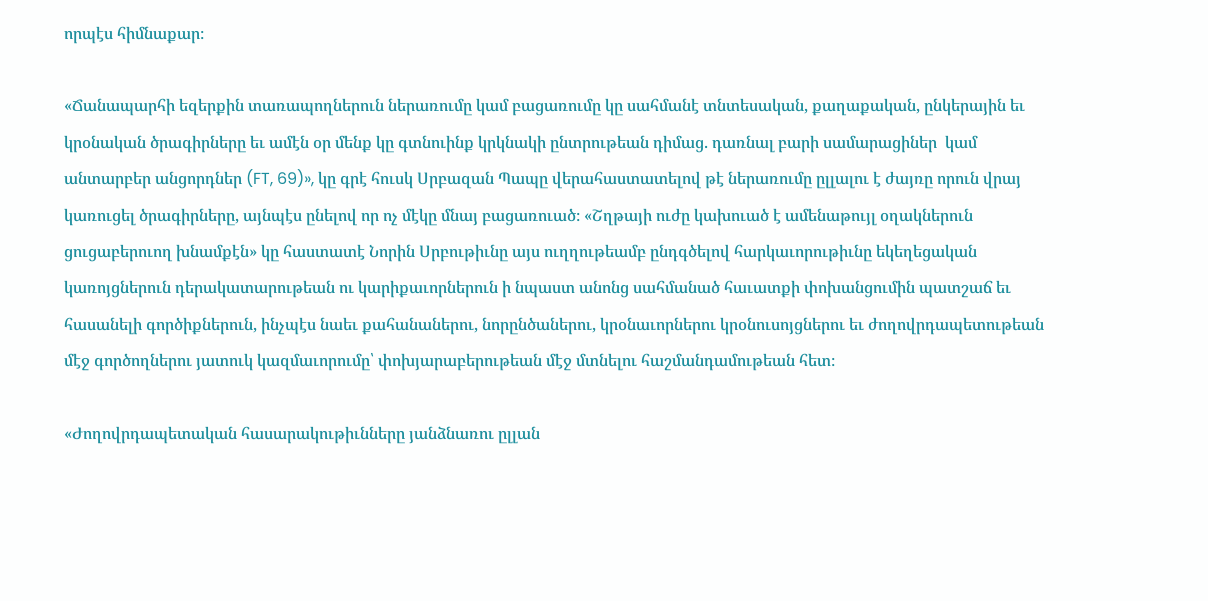որպէս հիմնաքար։

«Ճանապարհի եզերքին տառապողներուն ներառումը կամ բացառումը կը սահմանէ տնտեսական, քաղաքական, ընկերային եւ կրօնական ծրագիրները եւ ամէն օր մենք կը գտնուինք կրկնակի ընտրութեան դիմաց. դառնալ բարի սամարացիներ  կամ անտարբեր անցորդներ (FT, 69)», կը գրէ հուսկ Սրբազան Պապը վերահաստատելով թէ ներառումը ըլլալու է ժայռը որուն վրայ կառուցել ծրագիրները, այնպէս ընելով որ ոչ մէկը մնայ բացառուած։ «Շղթայի ուժը կախուած է ամենաթույլ օղակներուն ցուցաբերուող խնամքէն» կը հաստատէ Նորին Սրբութիւնը այս ուղղութեամբ ընդգծելով հարկաւորութիւնը եկեղեցական կառոյցներուն դերակատարութեան ու կարիքաւորներուն ի նպաստ անոնց սահմանած հաւատքի փոխանցումին պատշաճ եւ հասանելի գործիքներուն, ինչպէս նաեւ քահանաներու, նորընծաներու, կրօնաւորներու կրօնուսոյցներու եւ ժողովրդապետութեան մէջ գործողներու յատուկ կազմաւորումը՝ փոխյարաբերութեան մէջ մտնելու հաշմանդամութեան հետ։

«Ժողովրդապետական հասարակութիւնները յանձնառու ըլլան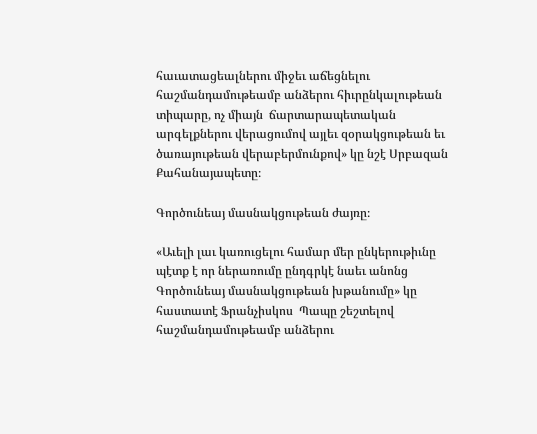հաւատացեալներու միջեւ աճեցնելու հաշմանդամութեամբ անձերու հիւրընկալութեան տիպարը, ոչ միայն  ճարտարապետական արգելքներու վերացումով այլեւ զօրակցութեան եւ ծառայութեան վերաբերմունքով» կը նշէ Սրբազան Քահանայապետը։

Գործունեայ մասնակցութեան ժայռը։

«Աւելի լաւ կառուցելու համար մեր ընկերութիւնը պէտք է որ ներառումը ընդգրկէ նաեւ անոնց Գործունեայ մասնակցութեան խթանումը» կը հաստատէ Ֆրանչիսկոս  Պապը շեշտելով հաշմանդամութեամբ անձերու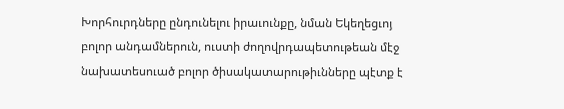Խորհուրդները ընդունելու իրաւունքը, նման Եկեղեցւոյ բոլոր անդամներուն, ուստի ժողովրդապետութեան մէջ նախատեսուած բոլոր ծիսակատարութիւնները պէտք է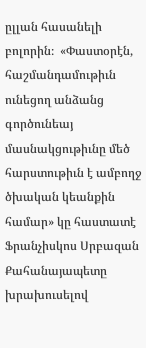ըլլան հասանելի բոլորին։  «Փաստօրէն, հաշմանդամութիւն ունեցող անձանց գործունեայ  մասնակցութիւնը մեծ հարստութիւն է ամբողջ ծխական կեանքին համար» կը հաստատէ Ֆրանչիսկոս Սրբազան Քահանայապետը խրախուսելով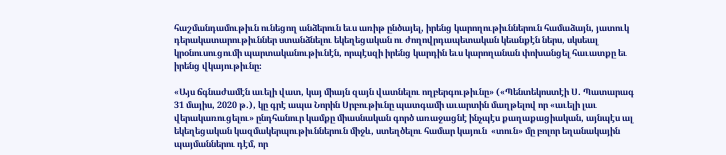հաշմանդամութիւն ունեցող անձերուն եւս առիթ ընծայել, իրենց կարողութիւններուն համաձայն, յատուկ դերակատարութիւններ ստանձնելու եկեղեցական ու ժողովրդապետական կեանքէն ներս, սկսեալ կրօնուսուցումի պարտականութիւնէն, որպէսզի իրենց կարդին եւս կարողանան փոխանցել հաւատքը եւ իրենց վկայութիւնը։

«Այս ճգնաժամէն աւելի վատ, կայ միայն զայն վատնելու ողբերգութիւնը» («Պենտեկոստէի Ս. Պատարագ 31 մայիս, 2020 թ.), կը գրէ ապա Նորին Սրբութիւնը պատգամի աւարտին մաղթելով որ «աւելի լաւ վերակառուցելու» ընդհանուր կամքը միասնական գործ առաջացնէ ինչպէս քաղաքացիական, այնպէս ալ եկեղեցական կազմակերպութիւններուն միջև, ստեղծելու համար կայուն  «տուն» մը բոլոր եղանակային պայմաններու դէմ, որ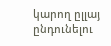կարող ըլլայ ընդունելու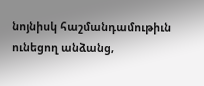նոյնիսկ հաշմանդամութիւն ունեցող անձանց,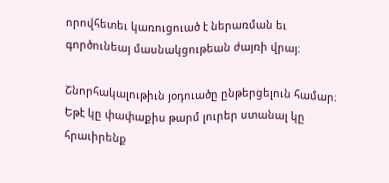որովհետեւ կառուցուած է ներառման եւ գործունեայ մասնակցութեան ժայռի վրայ։

Շնորհակալութիւն յօդուածը ընթերցելուն համար։ Եթէ կը փափաքիս թարմ լուրեր ստանալ կը հրաւիրենք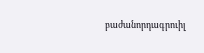բաժանորդագրուիլ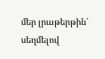մեր լրաթերթին` սեղմելով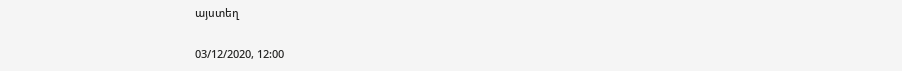այստեղ

03/12/2020, 12:00